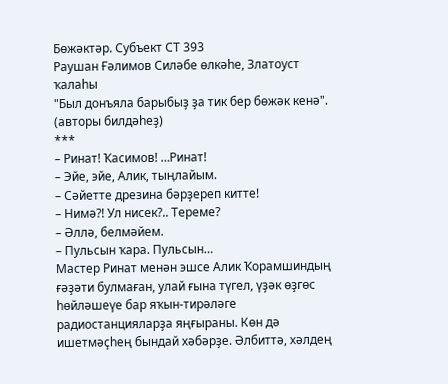Бөжәктәр. Субъект СТ 393
Раушан Ғәлимов Силәбе өлкәһе, Златоуст ҡалаһы
"Был донъяла барыбыҙ ҙа тик бер бөжәк кенә". (авторы билдәһеҙ)
***
– Ринат! Ҡасимов! …Ринат!
– Эйе, эйе, Алик, тыңлайым.
– Сәйетте дрезина бәрҙереп китте!
– Нимә?! Ул нисек?.. Тереме?
– Әллә, белмәйем.
– Пульсын ҡара. Пульсын…
Мастер Ринат менән эшсе Алик Ҡорамшиндың ғәҙәти булмаған, улай ғына түгел, үҙәк өҙгөс һөйләшеүе бар яҡын-тирәләге радиостанцияларҙа яңғыраны. Көн дә ишетмәҫһең бындай хәбәрҙе. Әлбиттә, хәлдең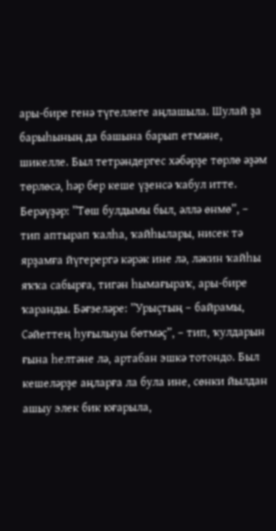ары-бире генә түгеллеге аңлашыла. Шулай ҙа барыһының да башына барып етмәне, шикелле. Был тетрәндергес хәбәрҙе төрлө әҙәм төрлөсә, һәр бер кеше үҙенсә ҡабул итте. Берәүҙәр: ”Төш булдымы был, әллә өнмө”, – тип аптырап ҡалһа, ҡайһылары, нисек тә ярҙамға йүгерергә кәрәк ине лә, ләкин ҡайһы яҡҡа сабырға, тигән һымағыраҡ, ары-бире ҡаранды. Бәғзеләре: ”Урыҫтың – байрамы, Сәйеттең һуғылыуы бөтмәҫ”, – тип, ҡулдарын ғына һелтәне лә, артабан эшкә тотондо. Был кешеләрҙе аңларға ла була ине, сөнки йылдан ашыу элек бик юғарыла,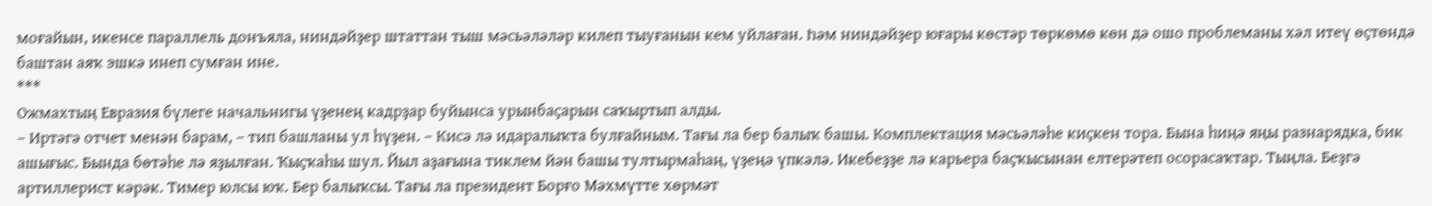моғайын, икенсе параллель донъяла, ниндәйҙер штаттан тыш мәсьәләләр килеп тыуғанын кем уйлаған. Һәм ниндәйҙер юғары көстәр төркөмө көн дә ошо проблеманы хәл итеү өҫтөндә баштан аяҡ эшкә инеп сумған ине.
***
Ожмахтың Евразия бүлеге начальнигы үҙенең кадрҙар буйынса урынбаҫарын саҡыртып алды.
– Иртәгә отчет менән барам, – тип башланы ул һүҙен. – Кисә лә идаралыҡта булғайным. Тағы ла бер балыҡ башы. Комплектация мәсьәләһе киҫкен тора. Бына һиңә яңы разнарядка, бик ашығыс. Бында бөтәһе лә яҙылған. Ҡыҫҡаһы шул. Йыл аҙағына тиклем йән башы тултырмаһаң, үҙеңә үпкәлә. Икебеҙҙе лә карьера баҫҡысынан елтерәтеп осорасаҡтар. Тыңла. Беҙгә артиллерист кәрәк. Тимер юлсы юҡ. Бер балыҡсы. Тағы ла президент Борғо Мәхмүтте хөрмәт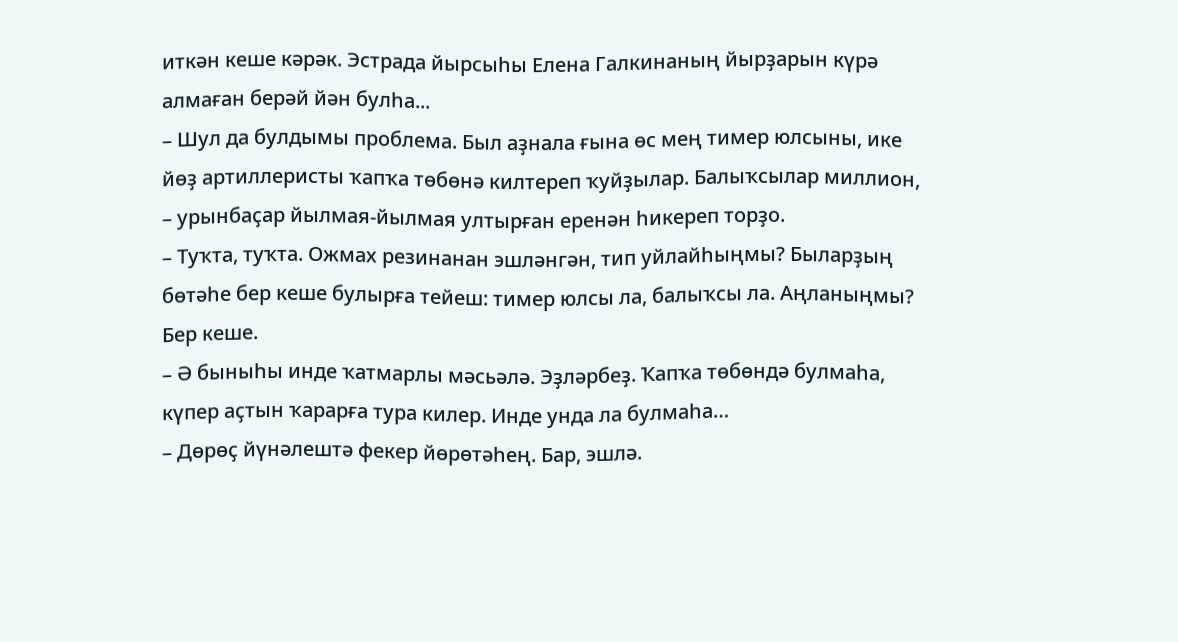иткән кеше кәрәк. Эстрада йырсыһы Елена Галкинаның йырҙарын күрә алмаған берәй йән булһа...
– Шул да булдымы проблема. Был аҙнала ғына өс мең тимер юлсыны, ике йөҙ артиллеристы ҡапҡа төбөнә килтереп ҡуйҙылар. Балыҡсылар миллион, – урынбаҫар йылмая-йылмая ултырған еренән һикереп торҙо.
– Туҡта, туҡта. Ожмах резинанан эшләнгән, тип уйлайһыңмы? Быларҙың бөтәһе бер кеше булырға тейеш: тимер юлсы ла, балыҡсы ла. Аңланыңмы? Бер кеше.
– Ә быныһы инде ҡатмарлы мәсьәлә. Эҙләрбеҙ. Ҡапҡа төбөндә булмаһа, күпер аҫтын ҡарарға тура килер. Инде унда ла булмаһа…
– Дөрөҫ йүнәлештә фекер йөрөтәһең. Бар, эшлә.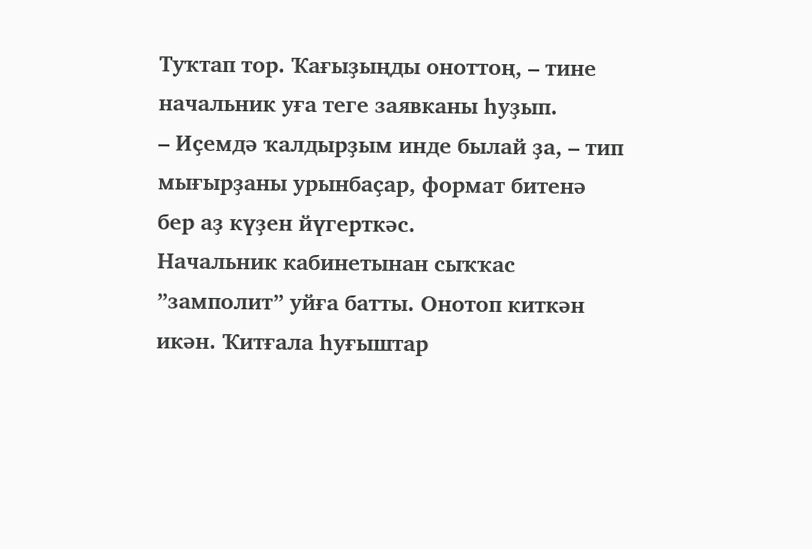Туҡтап тор. Ҡағыҙыңды оноттоң, – тине начальник уға теге заявканы һуҙып.
– Иҫемдә ҡалдырҙым инде былай ҙа, – тип мығырҙаны урынбаҫар, формат битенә бер аҙ күҙен йүгерткәс.
Начальник кабинетынан сыҡҡас ”замполит” уйға батты. Онотоп киткән икән. Ҡитғала һуғыштар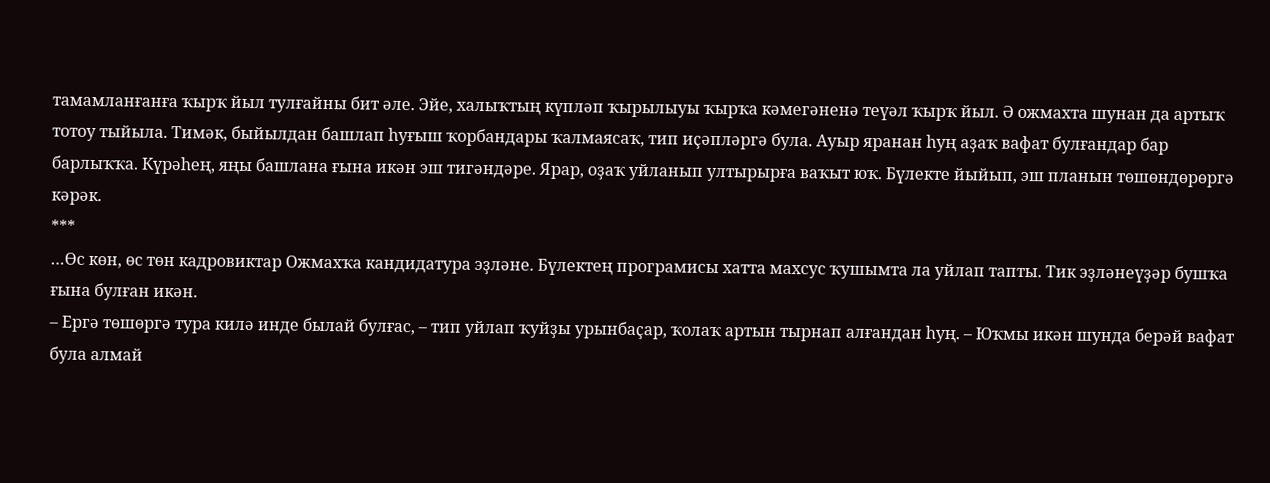тамамланғанға ҡырҡ йыл тулғайны бит әле. Эйе, халыҡтың күпләп ҡырылыуы ҡырҡа кәмегәненә теүәл ҡырҡ йыл. Ә ожмахта шунан да артыҡ тотоу тыйыла. Тимәк, быйылдан башлап һуғыш ҡорбандары ҡалмаясаҡ, тип иҫәпләргә була. Ауыр яранан һуң аҙаҡ вафат булғандар бар барлыҡҡа. Күрәһең, яңы башлана ғына икән эш тигәндәре. Ярар, оҙаҡ уйланып ултырырға ваҡыт юҡ. Бүлекте йыйып, эш планын төшөндөрөргә кәрәк.
***
…Өс көн, өс төн кадровиктар Ожмахҡа кандидатура эҙләне. Бүлектең програмисы хатта махсус ҡушымта ла уйлап тапты. Тик эҙләнеүҙәр бушҡа ғына булған икән.
– Ергә төшөргә тура килә инде былай булғас, – тип уйлап ҡуйҙы урынбаҫар, ҡолаҡ артын тырнап алғандан һуң. – Юҡмы икән шунда берәй вафат була алмай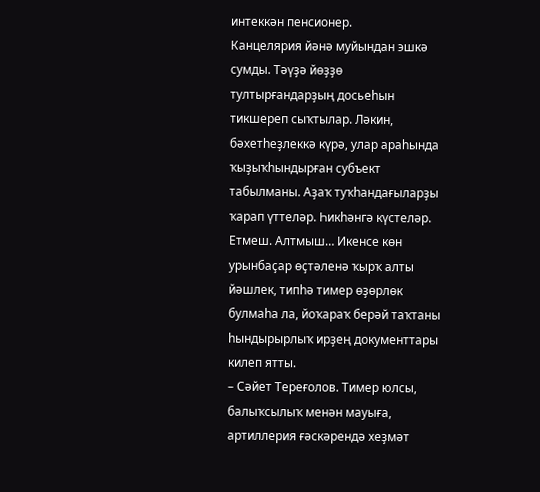интеккән пенсионер.
Канцелярия йәнә муйындан эшкә сумды. Тәүҙә йөҙҙө тултырғандарҙың досьеһын тикшереп сыҡтылар. Ләкин, бәхетһеҙлеккә күрә, улар араһында ҡыҙыҡһындырған субъект табылманы. Аҙаҡ туҡһандағыларҙы ҡарап үттеләр. Һикһәнгә күстеләр. Етмеш. Алтмыш… Икенсе көн урынбаҫар өҫтәленә ҡырҡ алты йәшлек, типһә тимер өҙөрлөк булмаһа ла, йоҡараҡ берәй таҡтаны һындырырлыҡ ирҙең документтары килеп ятты.
– Сәйет Тереғолов. Тимер юлсы, балыҡсылыҡ менән мауыға, артиллерия ғәскәрендә хеҙмәт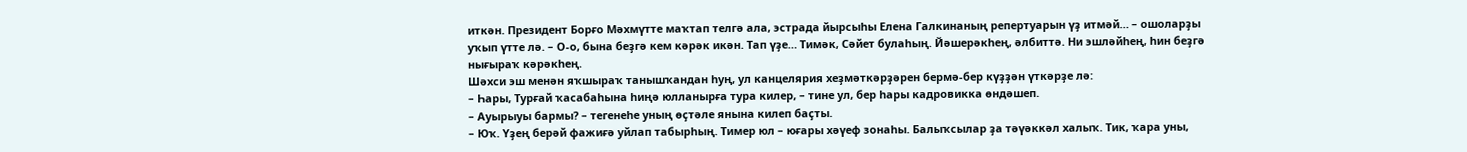иткән. Президент Борғо Мәхмүтте маҡтап телгә ала, эстрада йырсыһы Елена Галкинаның репертуарын үҙ итмәй… – ошоларҙы уҡып үтте лә. – О-о, бына беҙгә кем кәрәк икән. Тап үҙе… Тимәк, Сәйет булаһың. Йәшерәкһең, әлбиттә. Ни эшләйһең, һин беҙгә нығыраҡ кәрәкһең.
Шәхси эш менән яҡшыраҡ танышҡандан һуң, ул канцелярия хеҙмәткәрҙәрен бермә-бер күҙҙән үткәрҙе лә:
– Һары, Турғай ҡасабаһына һиңә юлланырға тура килер, – тине ул, бер һары кадровикка өндәшеп.
– Ауырыуы бармы? – тегенеһе уның өҫтәле янына килеп баҫты.
– Юҡ. Үҙең берәй фажиғә уйлап табырһың. Тимер юл – юғары хәүеф зонаһы. Балыҡсылар ҙа тәүәккәл халыҡ. Тик, ҡара уны,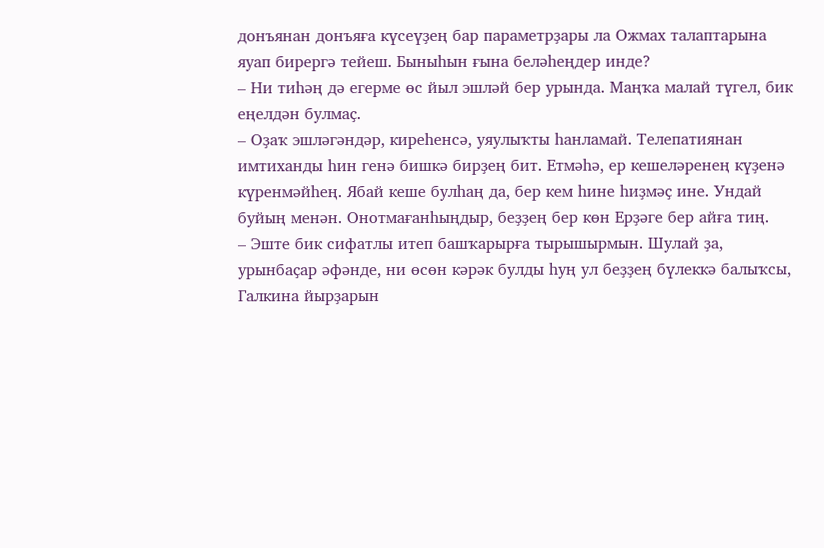донъянан донъяға күсеүҙең бар параметрҙары ла Ожмах талаптарына яуап бирергә тейеш. Быныһын ғына беләһеңдер инде?
– Ни тиһәң дә егерме өс йыл эшләй бер урында. Маңҡа малай түгел, бик еңелдән булмаҫ.
– Оҙаҡ эшләгәндәр, киреһенсә, уяулыҡты һанламай. Телепатиянан имтиханды һин генә бишкә бирҙең бит. Етмәһә, ер кешеләренең күҙенә күренмәйһең. Ябай кеше булһаң да, бер кем һине һиҙмәҫ ине. Ундай буйың менән. Онотмағанһыңдыр, беҙҙең бер көн Ерҙәге бер айға тиң.
– Эште бик сифатлы итеп башҡарырға тырышырмын. Шулай ҙа, урынбаҫар әфәнде, ни өсөн кәрәк булды һуң ул беҙҙең бүлеккә балыҡсы, Галкина йырҙарын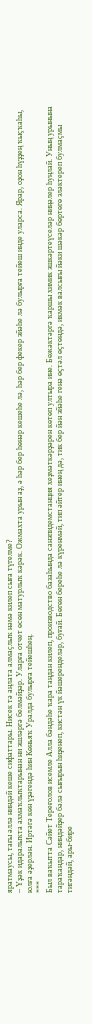яратмаусы, тағы әллә ниндәй кеше сифаттары. Нисек тә аңлата алмаҫлыҡ нәмә килеп сыға түгелме?
– Үҙәк идаралыҡта ахмаҡлыҡтарынан ни эшләргә белмәйҙәр. Уларға отчет өсөн матурлыҡ кәрәк. Ожмахта урын аҙ, ә һәр бер һөнәр кешеһе лә, һәр бер фекер эйәһе лә булырға тейеш инде уларса. Ярар, оҙон һүҙҙең ҡыҫҡаһы, юлға әҙерлән. Иртәгә көн үҙәгендә һин Көньяҡ Уралда булырға тейешһең.
***
Был ваҡытта Сәйет Тереғолов исемле Алла бәндәһе ҡара таңдан килеп, производство базаһында санэпидемстанция хеҙмәткәрҙәрен көтөп ултыра ине. Бөжәктәргә ҡаршы химик эшкәртеүселәр ниңәлер һуңлай. Уның урынына тараҡандар, ниндәйҙер бәлә сығырын һиҙенеп, кистән үк йәшеренделәр, буғай. Бөгөн береһе лә күренмәй, тип әйтер инең дә, тик бер йән эйәһе генә өҫтәл өҫтөндә, икмәк валсығы йәки шәкәр бөртөгө эләктереп булмаҫмы тигәндәй, ары-бире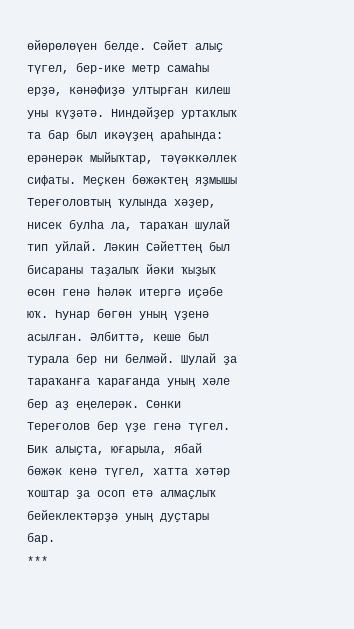өйөрөлөүен белде. Сәйет алыҫ түгел, бер-ике метр самаһы ерҙә, кәнәфиҙә ултырған килеш уны күҙәтә. Ниндәйҙер уртаҡлыҡ та бар был икәүҙең араһында: ерәнерәк мыйыҡтар, тәүәккәллек сифаты. Меҫкен бөжәктең яҙмышы Тереғоловтың ҡулында хәҙер, нисек булһа ла, тараҡан шулай тип уйлай. Ләкин Сәйеттең был бисараны таҙалыҡ йәки ҡыҙыҡ өсөн генә һәләк итергә иҫәбе юҡ. Һунар бөгөн уның үҙенә асылған. Әлбиттә, кеше был турала бер ни белмәй. Шулай ҙа тараҡанға ҡарағанда уның хәле бер аҙ еңелерәк. Сөнки Тереғолов бер үҙе генә түгел. Бик алыҫта, юғарыла, ябай бөжәк кенә түгел, хатта хәтәр ҡоштар ҙа осоп етә алмаҫлыҡ бейеклектәрҙә уның дуҫтары бар.
***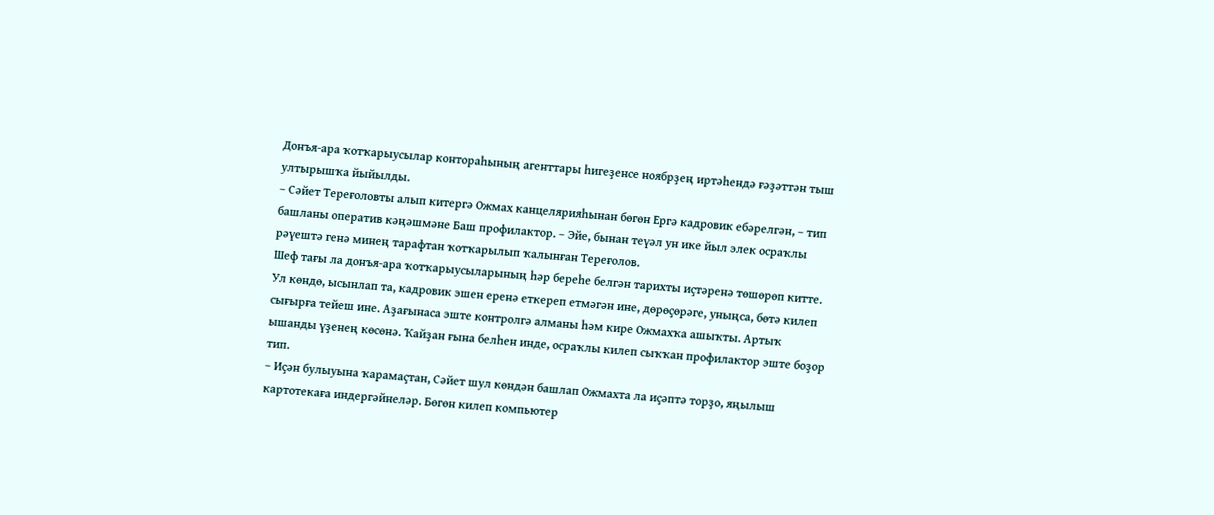Донъя-ара ҡотҡарыусылар контораһының агенттары һигеҙенсе ноябрҙең иртәһендә ғәҙәттән тыш ултырышҡа йыйылды.
– Сәйет Тереғоловты алып китергә Ожмах канцелярияһынан бөгөн Ергә кадровик ебәрелгән, – тип башланы оператив кәңәшмәне Баш профилактор. – Эйе, бынан теүәл ун ике йыл элек осраҡлы рәүештә генә минең тарафтан ҡотҡарылып ҡалынған Тереғолов.
Шеф тағы ла донъя-ара ҡотҡарыусыларының һәр береһе белгән тарихты иҫтәренә төшөрөп китте. Ул көндө, ысынлап та, кадровик эшен еренә еткереп етмәгән ине, дөрөҫөрәге, уныңса, бөтә килеп сығырға тейеш ине. Аҙағынаса эште контролгә алманы һәм кире Ожмахҡа ашыҡты. Артыҡ ышанды үҙенең көсөнә. Ҡайҙан ғына белһен инде, осраҡлы килеп сыҡҡан профилактор эште боҙор тип.
– Иҫән булыуына ҡарамаҫтан, Сәйет шул көндән башлап Ожмахта ла иҫәптә торҙо, яңылыш картотекаға индергәйнеләр. Бөгөн килеп компьютер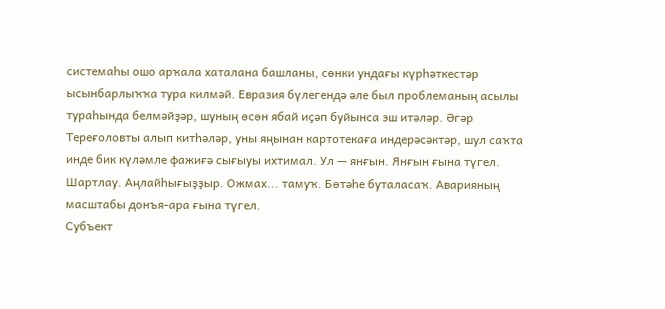системаһы ошо арҡала хаталана башланы, сөнки ундағы күрһәткестәр ысынбарлыҡҡа тура килмәй. Евразия бүлегендә әле был проблеманың асылы тураһында белмәйҙәр, шуның өсөн ябай иҫәп буйынса эш итәләр. Әгәр Тереғоловты алып китһәләр, уны яңынан картотекаға индерәсәктәр, шул саҡта инде бик күләмле фажиғә сығыуы ихтимал. Ул — янғын. Янғын ғына түгел. Шартлау. Аңлайһығыҙҙыр. Ожмах... тамуҡ. Бөтәһе буталасаҡ. Аварияның масштабы донъя-ара ғына түгел.
Субъект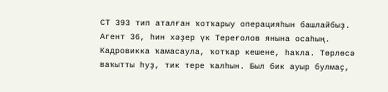СТ 393 тип аталған ҡотҡарыу операцияһын башлайбыҙ. Агент 36, һин хәҙер үк Тереғолов янына осаһың. Кадровикка ҡамасаула, ҡотҡар кешене, һаҡла. Төрлөсә ваҡытты һуҙ, тик тере ҡалһын. Был бик ауыр булмаҫ,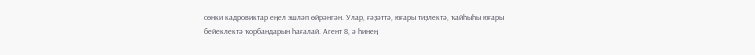сөнки кадровиктар еңел эшләп өйрәнгән. Улар, ғәҙәттә, юғары тиҙлектә, ҡайһыһы юғары бейеклектә ҡорбандарын һағалай. Агент 8, ә һинең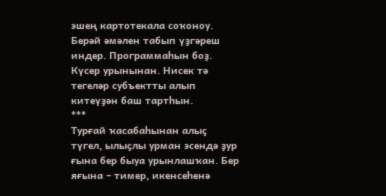эшең картотекала соҡоноу. Берәй әмәлен табып үҙгәреш индер. Программаһын боҙ. Күсер урынынан. Нисек тә тегеләр субъектты алып китеүҙән баш тартһын.
***
Турғай ҡасабаһынан алыҫ түгел, ылыҫлы урман эсендә ҙур ғына бер быуа урынлашҡан. Бер яғына – тимер, икенсеһенә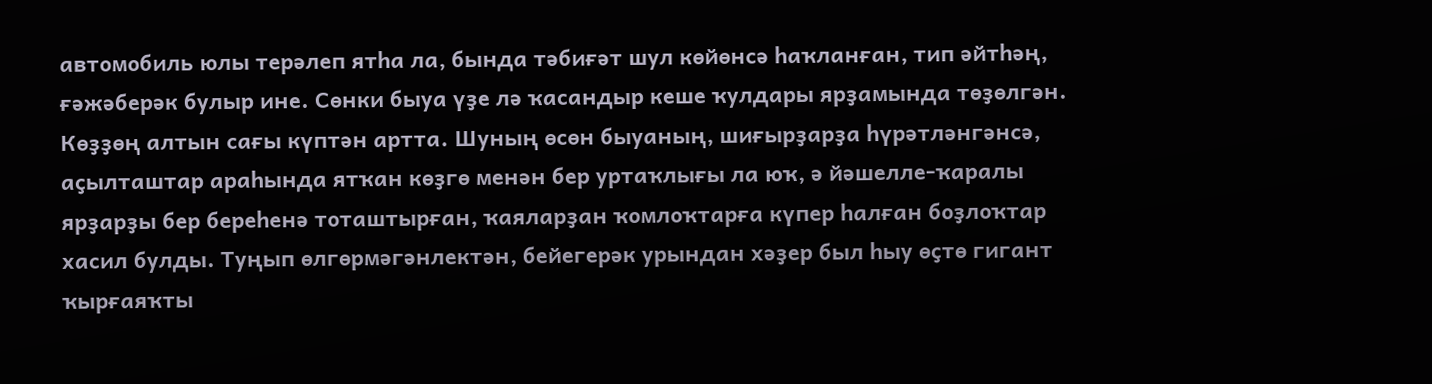автомобиль юлы терәлеп ятһа ла, бында тәбиғәт шул көйөнсә һаҡланған, тип әйтһәң, ғәжәберәк булыр ине. Сөнки быуа үҙе лә ҡасандыр кеше ҡулдары ярҙамында төҙөлгән. Көҙҙөң алтын сағы күптән артта. Шуның өсөн быуаның, шиғырҙарҙа һүрәтләнгәнсә, аҫылташтар араһында ятҡан көҙгө менән бер уртаҡлығы ла юҡ, ә йәшелле-ҡаралы ярҙарҙы бер береһенә тоташтырған, ҡаяларҙан ҡомлоҡтарға күпер һалған боҙлоҡтар хасил булды. Туңып өлгөрмәгәнлектән, бейегерәк урындан хәҙер был һыу өҫтө гигант ҡырғаяҡты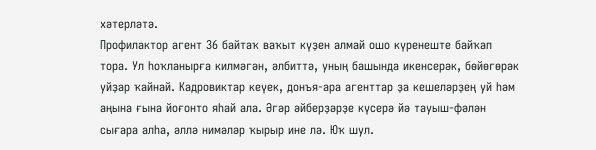хәтерләтә.
Профилактор агент 36 байтаҡ ваҡыт күҙен алмай ошо күренеште байҡап тора. Ул һоҡланырға килмәгән, әлбиттә, уның башында икенсерәк, бөйөгөрәк уйҙар ҡайнай. Кадровиктар кеүек, донъя-ара агенттар ҙа кешеләрҙең уй һәм аңына ғына йоғонто яһай ала. Әгәр әйберҙәрҙе күсерә йә тауыш-фәлән сығара алһа, әллә нимәләр ҡырыр ине лә. Юҡ шул.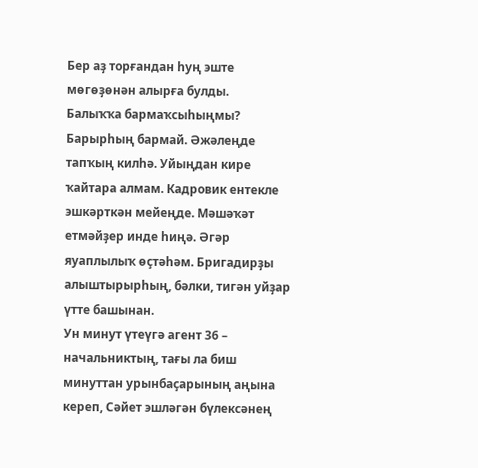Бер аҙ торғандан һуң эште мөгөҙөнән алырға булды.
Балыҡҡа бармаҡсыһыңмы? Барырһың бармай. Әжәлеңде тапҡың килһә. Уйыңдан кире ҡайтара алмам. Кадровик ентекле эшкәрткән мейеңде. Мәшәҡәт етмәйҙер инде һиңә. Әгәр яуаплылыҡ өҫтәһәм. Бригадирҙы алыштырырһың, бәлки, тигән уйҙар үтте башынан.
Ун минут үтеүгә агент 36 – начальниктың, тағы ла биш минуттан урынбаҫарының аңына кереп, Сәйет эшләгән бүлексәнең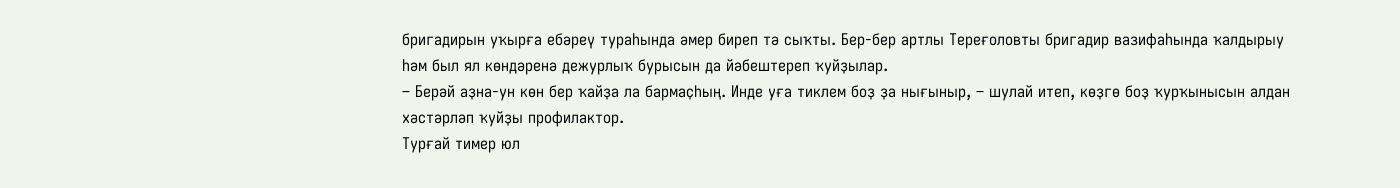бригадирын уҡырға ебәреү тураһында әмер биреп тә сыҡты. Бер-бер артлы Тереғоловты бригадир вазифаһында ҡалдырыу һәм был ял көндәренә дежурлыҡ бурысын да йәбештереп ҡуйҙылар.
– Берәй аҙна-ун көн бер ҡайҙа ла бармаҫһың. Инде уға тиклем боҙ ҙа нығыныр, – шулай итеп, көҙгө боҙ ҡурҡынысын алдан хәстәрләп ҡуйҙы профилактор.
Турғай тимер юл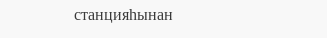станцияһынан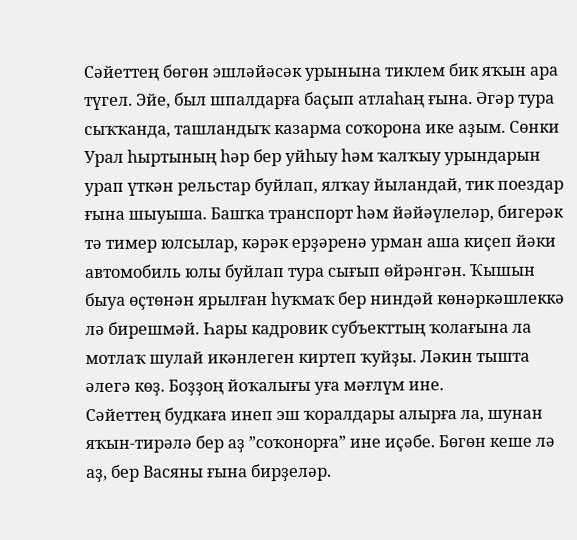Сәйеттең бөгөн эшләйәсәк урынына тиклем бик яҡын ара түгел. Эйе, был шпалдарға баҫып атлаһаң ғына. Әгәр тура сыҡҡанда, ташландыҡ казарма соҡорона ике аҙым. Сөнки Урал һыртының һәр бер уйһыу һәм ҡалҡыу урындарын урап үткән рельстар буйлап, ялҡау йыландай, тик поездар ғына шыуыша. Башҡа транспорт һәм йәйәүлеләр, бигерәк тә тимер юлсылар, кәрәк ерҙәренә урман аша киҫеп йәки автомобиль юлы буйлап тура сығып өйрәнгән. Ҡышын быуа өҫтөнән ярылған һуҡмаҡ бер ниндәй көнәркәшлеккә лә бирешмәй. Һары кадровик субъекттың ҡолағына ла мотлаҡ шулай икәнлеген киртеп ҡуйҙы. Ләкин тышта әлегә көҙ. Боҙҙоң йоҡалығы уға мәғлүм ине.
Сәйеттең будкаға инеп эш ҡоралдары алырға ла, шунан яҡын-тирәлә бер аҙ ”соҡонорға” ине иҫәбе. Бөгөн кеше лә аҙ, бер Васяны ғына бирҙеләр.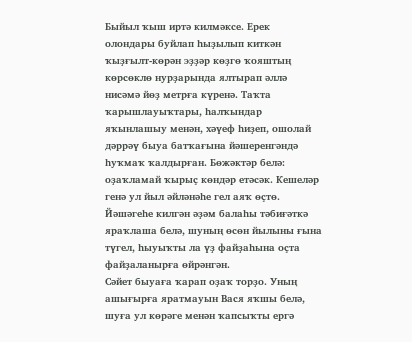Быйыл ҡыш иртә килмәксе. Ерек олондары буйлап һыҙылып киткән ҡыҙғылт-көрән эҙҙәр көҙгө ҡояштың көрсөклө нурҙарында ялтырап әллә нисәмә йөҙ метрға күренә. Таҡта ҡарышлауыҡтары, һалҡындар яҡынлашыу менән, хәүеф һиҙеп, ошолай дәррәү быуа батҡағына йәшеренгәндә һуҡмаҡ ҡалдырған. Бөжәктәр белә: оҙаҡламай ҡырыҫ көндәр етәсәк. Кешеләр генә ул йыл әйләнәһе гел аяҡ өҫтө. Йәшәгеһе килгән әҙәм балаһы тәбиғәткә яраҡлаша белә, шуның өсөн йылыны ғына түгел, һыуыҡты ла үҙ файҙаһына оҫта файҙаланырға өйрәнгән.
Сәйет быуаға ҡарап оҙаҡ торҙо. Уның ашығырға яратмауын Вася яҡшы белә, шуға ул көрәге менән ҡапсыҡты ергә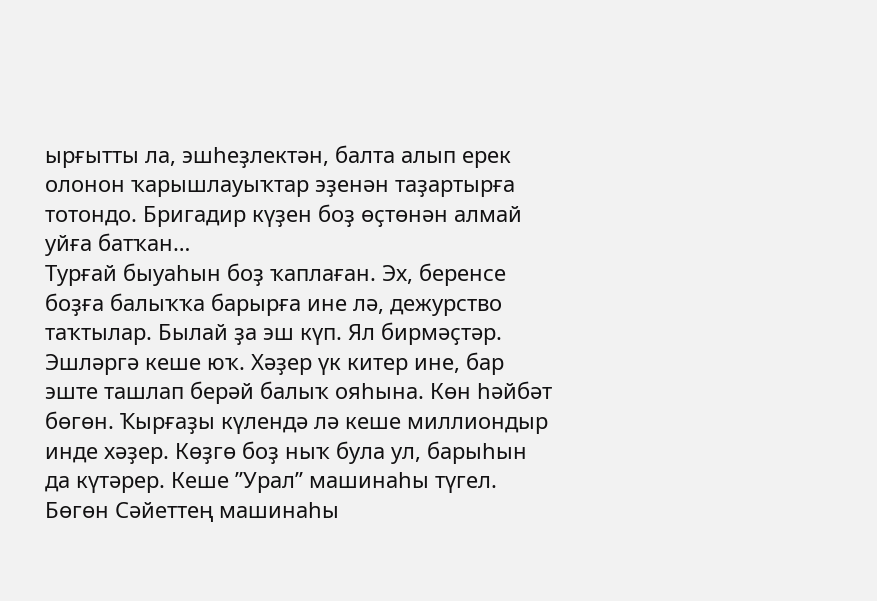ырғытты ла, эшһеҙлектән, балта алып ерек олонон ҡарышлауыҡтар эҙенән таҙартырға тотондо. Бригадир күҙен боҙ өҫтөнән алмай уйға батҡан…
Турғай быуаһын боҙ ҡаплаған. Эх, беренсе боҙға балыҡҡа барырға ине лә, дежурство таҡтылар. Былай ҙа эш күп. Ял бирмәҫтәр. Эшләргә кеше юҡ. Хәҙер үк китер ине, бар эште ташлап берәй балыҡ ояһына. Көн һәйбәт бөгөн. Ҡырғаҙы күлендә лә кеше миллиондыр инде хәҙер. Көҙгө боҙ ныҡ була ул, барыһын да күтәрер. Кеше ”Урал” машинаһы түгел.
Бөгөн Сәйеттең машинаһы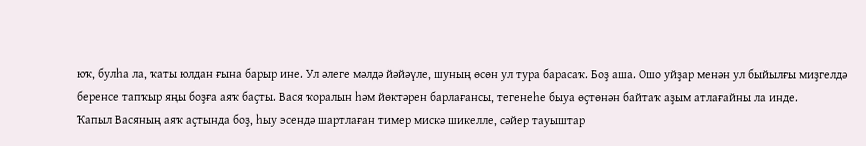юҡ, булһа ла, ҡаты юлдан ғына барыр ине. Ул әлеге мәлдә йәйәүле, шуның өсөн ул тура барасаҡ. Боҙ аша. Ошо уйҙар менән ул быйылғы миҙгелдә беренсе тапҡыр яңы боҙға аяҡ баҫты. Вася ҡоралын һәм йөктәрен барлағансы, тегенеһе быуа өҫтөнән байтаҡ аҙым атлағайны ла инде.
Ҡапыл Васяның аяҡ аҫтында боҙ, һыу эсендә шартлаған тимер мискә шикелле, сәйер тауыштар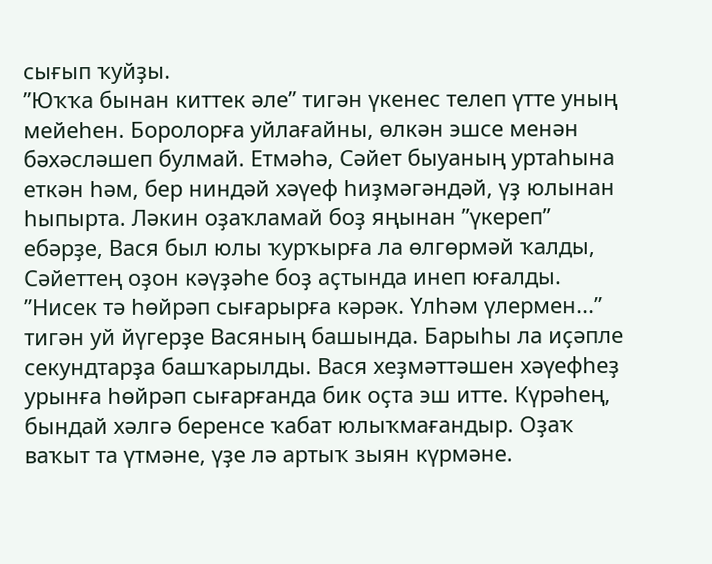сығып ҡуйҙы.
”Юҡҡа бынан киттек әле” тигән үкенес телеп үтте уның мейеһен. Боролорға уйлағайны, өлкән эшсе менән бәхәсләшеп булмай. Етмәһә, Сәйет быуаның уртаһына еткән һәм, бер ниндәй хәүеф һиҙмәгәндәй, үҙ юлынан һыпырта. Ләкин оҙаҡламай боҙ яңынан ”үкереп” ебәрҙе, Вася был юлы ҡурҡырға ла өлгөрмәй ҡалды, Сәйеттең оҙон кәүҙәһе боҙ аҫтында инеп юғалды.
”Нисек тә һөйрәп сығарырға кәрәк. Үлһәм үлермен...” тигән уй йүгерҙе Васяның башында. Барыһы ла иҫәпле секундтарҙа башҡарылды. Вася хеҙмәттәшен хәүефһеҙ урынға һөйрәп сығарғанда бик оҫта эш итте. Күрәһең, бындай хәлгә беренсе ҡабат юлыҡмағандыр. Оҙаҡ ваҡыт та үтмәне, үҙе лә артыҡ зыян күрмәне.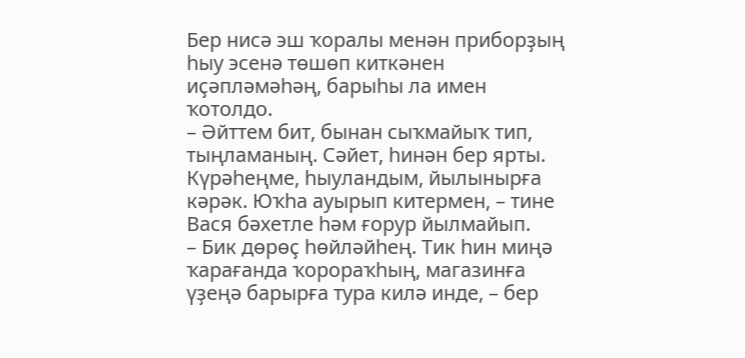Бер нисә эш ҡоралы менән приборҙың һыу эсенә төшөп киткәнен иҫәпләмәһәң, барыһы ла имен ҡотолдо.
– Әйттем бит, бынан сыҡмайыҡ тип, тыңламаның. Сәйет, һинән бер ярты. Күрәһеңме, һыуландым, йылынырға кәрәк. Юҡһа ауырып китермен, – тине Вася бәхетле һәм ғорур йылмайып.
– Бик дөрөҫ һөйләйһең. Тик һин миңә ҡарағанда ҡорораҡһың, магазинға үҙеңә барырға тура килә инде, – бер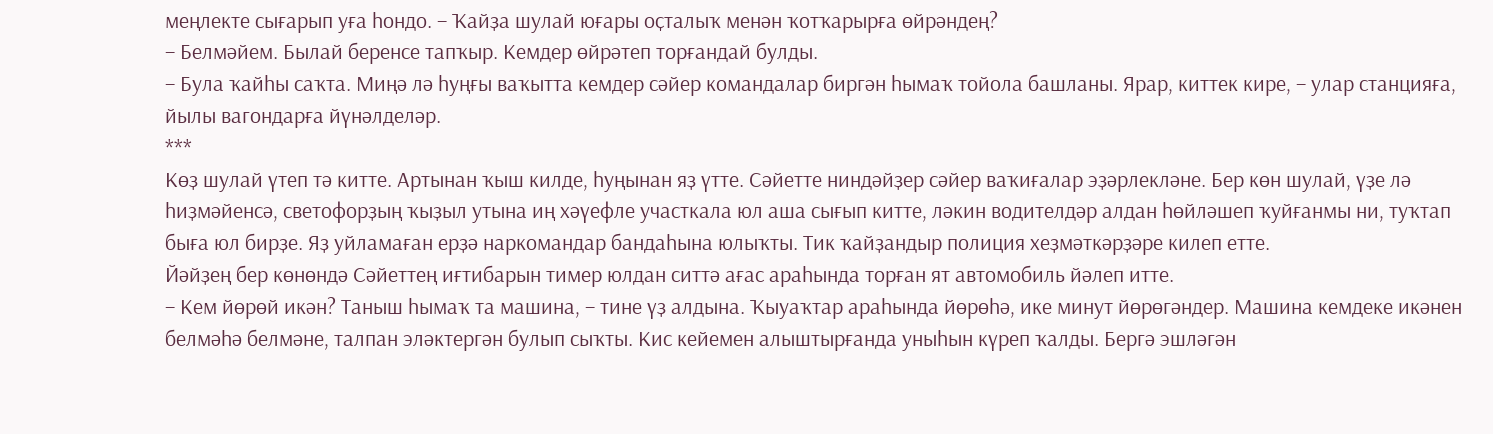меңлекте сығарып уға һондо. – Ҡайҙа шулай юғары оҫталыҡ менән ҡотҡарырға өйрәндең?
– Белмәйем. Былай беренсе тапҡыр. Кемдер өйрәтеп торғандай булды.
– Була ҡайһы саҡта. Миңә лә һуңғы ваҡытта кемдер сәйер командалар биргән һымаҡ тойола башланы. Ярар, киттек кире, – улар станцияға, йылы вагондарға йүнәлделәр.
***
Көҙ шулай үтеп тә китте. Артынан ҡыш килде, һуңынан яҙ үтте. Сәйетте ниндәйҙер сәйер ваҡиғалар эҙәрлекләне. Бер көн шулай, үҙе лә һиҙмәйенсә, светофорҙың ҡыҙыл утына иң хәүефле участкала юл аша сығып китте, ләкин водителдәр алдан һөйләшеп ҡуйғанмы ни, туҡтап быға юл бирҙе. Яҙ уйламаған ерҙә наркомандар бандаһына юлыҡты. Тик ҡайҙандыр полиция хеҙмәткәрҙәре килеп етте.
Йәйҙең бер көнөндә Сәйеттең иғтибарын тимер юлдан ситтә ағас араһында торған ят автомобиль йәлеп итте.
– Кем йөрөй икән? Таныш һымаҡ та машина, – тине үҙ алдына. Ҡыуаҡтар араһында йөрөһә, ике минут йөрөгәндер. Машина кемдеке икәнен белмәһә белмәне, талпан эләктергән булып сыҡты. Кис кейемен алыштырғанда уныһын күреп ҡалды. Бергә эшләгән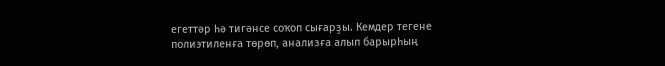егеттәр һә тигәнсе соҡоп сығарҙы. Кемдер тегене полиэтиленға төрөп, анализға алып барырһың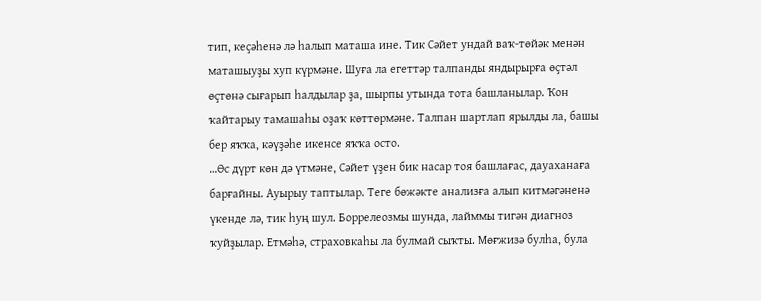тип, кеҫәһенә лә һалып маташа ине. Тик Сәйет ундай ваҡ-төйәк менән маташыуҙы хуп күрмәне. Шуға ла егеттәр талпанды яндырырға өҫтәл өҫтөнә сығарып һалдылар ҙа, шырпы утында тота башланылар. Ҡон ҡайтарыу тамашаһы оҙаҡ көттөрмәне. Талпан шартлап ярылды ла, башы бер яҡҡа, кәүҙәһе икенсе яҡҡа осто.
…Өс дүрт көн дә үтмәне, Сәйет үҙен бик насар тоя башлағас, дауаханаға барғайны. Ауырыу таптылар. Теге бөжәкте анализға алып китмәгәненә үкенде лә, тик һуң шул. Боррелеозмы шунда, лайммы тигән диагноз ҡуйҙылар. Етмәһә, страховкаһы ла булмай сыҡты. Мөғжизә булһа, була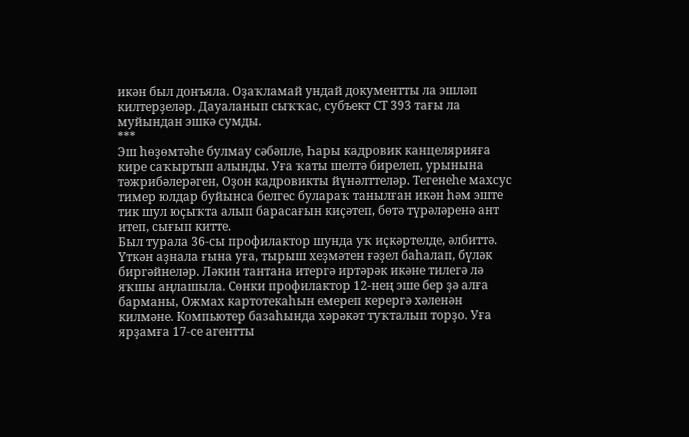икән был донъяла. Оҙаҡламай ундай документты ла эшләп килтерҙеләр. Дауаланып сыҡҡас, субъект СТ 393 тағы ла муйындан эшкә сумды.
***
Эш һөҙөмтәһе булмау сәбәпле, Һары кадровик канцелярияға кире саҡыртып алынды. Уға ҡаты шелтә бирелеп, урынына тәжрибәлерәген, Оҙон кадровикты йүнәлттеләр. Тегенеһе махсус тимер юлдар буйынса белгес булараҡ танылған икән һәм эште тик шул юҫыҡта алып барасағын киҫәтеп, бөтә түрәләренә ант итеп, сығып китте.
Был турала 36-сы профилактор шунда уҡ иҫкәртелде, әлбиттә. Үткән аҙнала ғына уға, тырыш хеҙмәтен ғәҙел баһалап, бүләк биргәйнеләр. Ләкин тантана итергә иртәрәк икәне тилегә лә яҡшы аңлашыла. Сөнки профилактор 12-нең эше бер ҙә алға барманы, Ожмах картотекаһын емереп керергә хәленән килмәне. Компьютер базаһында хәрәкәт туҡталып торҙо. Уға ярҙамға 17-се агентты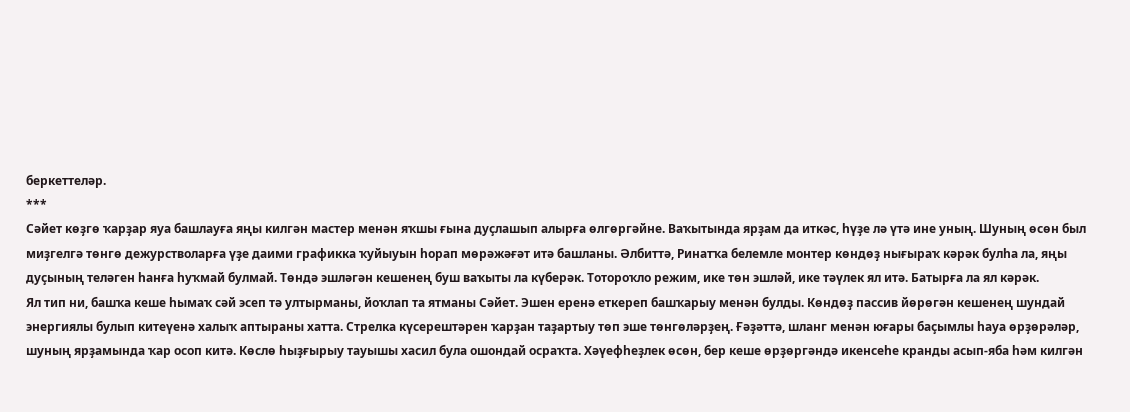беркеттеләр.
***
Сәйет көҙгө ҡарҙар яуа башлауға яңы килгән мастер менән яҡшы ғына дуҫлашып алырға өлгөргәйне. Ваҡытында ярҙам да иткәс, һүҙе лә үтә ине уның. Шуның өсөн был миҙгелгә төнгө дежурстволарға үҙе даими графикка ҡуйыуын һорап мөрәжәғәт итә башланы. Әлбиттә, Ринатҡа белемле монтер көндөҙ нығыраҡ кәрәк булһа ла, яңы дуҫының теләген һанға һуҡмай булмай. Төндә эшләгән кешенең буш ваҡыты ла күберәк. Тотороҡло режим, ике төн эшләй, ике тәүлек ял итә. Батырға ла ял кәрәк.
Ял тип ни, башҡа кеше һымаҡ сәй эсеп тә ултырманы, йоҡлап та ятманы Сәйет. Эшен еренә еткереп башҡарыу менән булды. Көндөҙ пассив йөрөгән кешенең шундай энергиялы булып китеүенә халыҡ аптыраны хатта. Стрелка күсерештәрен ҡарҙан таҙартыу төп эше төнгөләрҙең. Ғәҙәттә, шланг менән юғары баҫымлы һауа өрҙөрәләр, шуның ярҙамында ҡар осоп китә. Көслө һыҙғырыу тауышы хасил була ошондай осраҡта. Хәүефһеҙлек өсөн, бер кеше өрҙөргәндә икенсеһе кранды асып-яба һәм килгән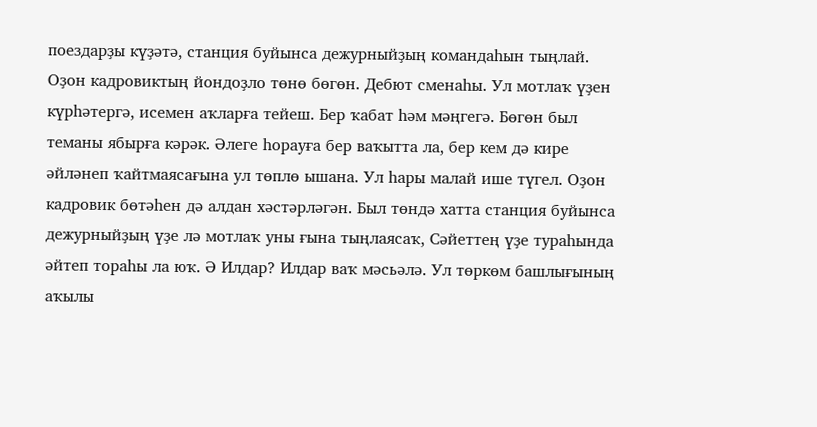поездарҙы күҙәтә, станция буйынса дежурныйҙың командаһын тыңлай.
Оҙон кадровиктың йондоҙло төнө бөгөн. Дебют сменаһы. Ул мотлаҡ үҙен күрһәтергә, исемен аҡларға тейеш. Бер ҡабат һәм мәңгегә. Бөгөн был теманы ябырға кәрәк. Әлеге һорауға бер ваҡытта ла, бер кем дә кире әйләнеп ҡайтмаясағына ул төплө ышана. Ул һары малай ише түгел. Оҙон кадровик бөтәһен дә алдан хәстәрләгән. Был төндә хатта станция буйынса дежурныйҙың үҙе лә мотлаҡ уны ғына тыңлаясаҡ, Сәйеттең үҙе тураһында әйтеп тораһы ла юҡ. Ә Илдар? Илдар ваҡ мәсьәлә. Ул төркөм башлығының аҡылы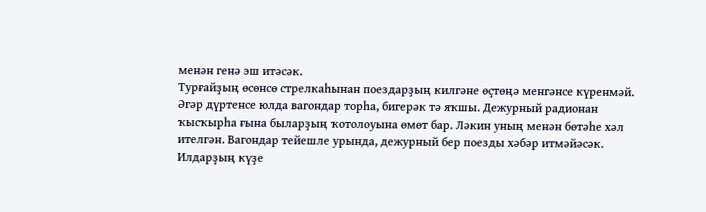менән генә эш итәсәк.
Турғайҙың өсөнсө стрелкаһынан поездарҙың килгәне өҫтөңә менгәнсе күренмәй. Әгәр дүртенсе юлда вагондар торһа, бигерәк тә яҡшы. Дежурный радионан ҡысҡырһа ғына быларҙың ҡотолоуына өмөт бар. Ләкин уның менән бөтәһе хәл ителгән. Вагондар тейешле урында, дежурный бер поезды хәбәр итмәйәсәк. Илдарҙың күҙе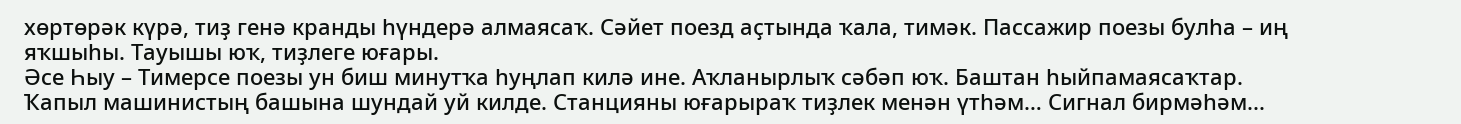хөртөрәк күрә, тиҙ генә кранды һүндерә алмаясаҡ. Сәйет поезд аҫтында ҡала, тимәк. Пассажир поезы булһа – иң яҡшыһы. Тауышы юҡ, тиҙлеге юғары.
Әсе Һыу – Тимерсе поезы ун биш минутҡа һуңлап килә ине. Аҡланырлыҡ сәбәп юҡ. Баштан һыйпамаясаҡтар. Ҡапыл машинистың башына шундай уй килде. Станцияны юғарыраҡ тиҙлек менән үтһәм… Сигнал бирмәһәм...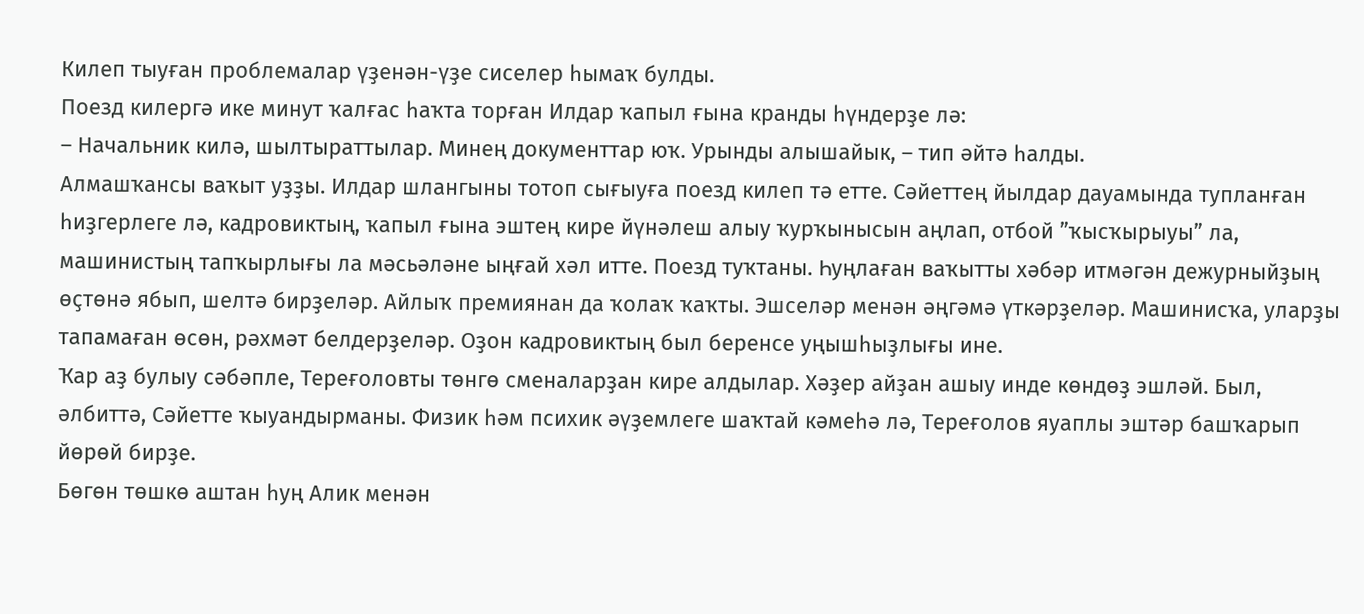Килеп тыуған проблемалар үҙенән-үҙе сиселер һымаҡ булды.
Поезд килергә ике минут ҡалғас һаҡта торған Илдар ҡапыл ғына кранды һүндерҙе лә:
– Начальник килә, шылтыраттылар. Минең документтар юҡ. Урынды алышайык, – тип әйтә һалды.
Алмашҡансы ваҡыт уҙҙы. Илдар шлангыны тотоп сығыуға поезд килеп тә етте. Сәйеттең йылдар дауамында тупланған һиҙгерлеге лә, кадровиктың, ҡапыл ғына эштең кире йүнәлеш алыу ҡурҡынысын аңлап, отбой ”ҡысҡырыуы” ла, машинистың тапҡырлығы ла мәсьәләне ыңғай хәл итте. Поезд туҡтаны. Һуңлаған ваҡытты хәбәр итмәгән дежурныйҙың өҫтөнә ябып, шелтә бирҙеләр. Айлыҡ премиянан да ҡолаҡ ҡаҡты. Эшселәр менән әңгәмә үткәрҙеләр. Машинисҡа, уларҙы тапамаған өсөн, рәхмәт белдерҙеләр. Оҙон кадровиктың был беренсе уңышһыҙлығы ине.
Ҡар аҙ булыу сәбәпле, Тереғоловты төнгө сменаларҙан кире алдылар. Хәҙер айҙан ашыу инде көндөҙ эшләй. Был, әлбиттә, Сәйетте ҡыуандырманы. Физик һәм психик әүҙемлеге шаҡтай кәмеһә лә, Тереғолов яуаплы эштәр башҡарып йөрөй бирҙе.
Бөгөн төшкө аштан һуң Алик менән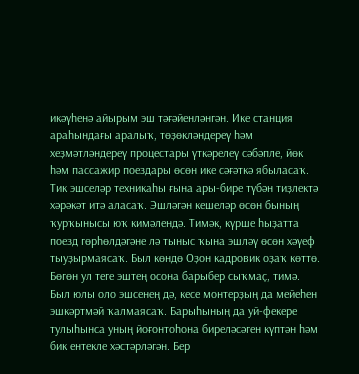икәүһенә айырым эш тәғәйенләнгән. Ике станция араһындағы аралыҡ, төҙөкләндереү һәм хеҙмәтләндереү процестары үткәрелеү сәбәпле, йөк һәм пассажир поездары өсөн ике сәғәткә ябыласаҡ. Тик эшселәр техникаһы ғына ары-бире түбән тиҙлектә хәрәкәт итә аласаҡ. Эшләгән кешеләр өсөн бының ҡурҡынысы юҡ кимәлендә. Тимәк, күрше һыҙатта поезд гөрһөлдәгәне лә тыныс ҡына эшләү өсөн хәүеф тыуҙырмаясаҡ. Был көндө Оҙон кадровик оҙаҡ көттө. Бөгөн ул теге эштең осона барыбер сыҡмаҫ, тимә. Был юлы оло эшсенең дә, кесе монтерҙың да мейеһен эшкәртмәй ҡалмаясаҡ. Барыһының да уй-фекере тулыһынса уның йоғонтоһона биреләсәген күптән һәм бик ентекле хәстәрләгән. Бер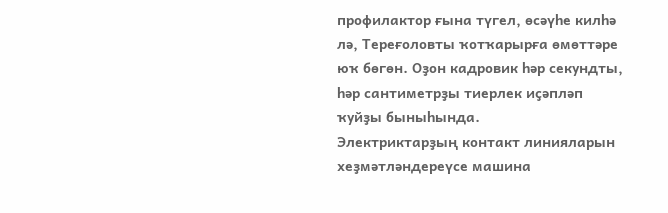профилактор ғына түгел, өсәүһе килһә лә, Тереғоловты ҡотҡарырға өмөттәре юҡ бөгөн. Оҙон кадровик һәр секундты, һәр сантиметрҙы тиерлек иҫәпләп ҡуйҙы быныһында.
Электриктарҙың контакт линияларын хеҙмәтләндереүсе машина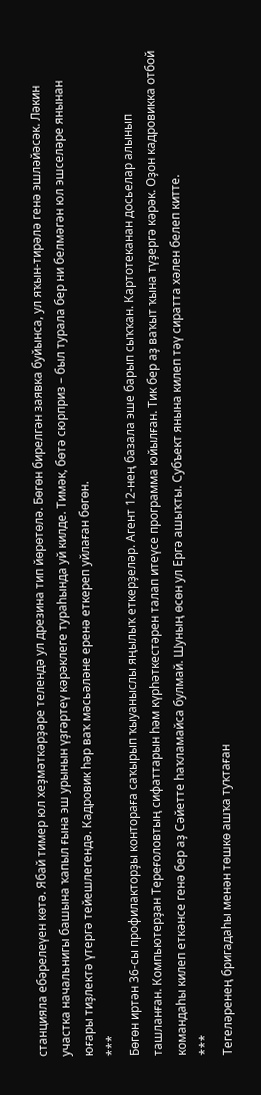станцияла ебәрелеүен көтә. Ябай тимер юл хеҙмәткәрҙәре телендә ул дрезина тип йөрөтөлә. Бөгөн бирелгән заявка буйынса, ул яҡын-тирәлә генә эшләйәсәк. Ләкин участка начальнигы башына ҡапыл ғына эш урынын үҙгәртеү кәрәклеге тураһында уй килде. Тимәк, бөтә сюрприз – был турала бер ни белмәгән юл эшселәре янынан юғары тиҙлектә үтергә тейешлегендә. Кадровик һәр ваҡ мәсьәләне еренә еткереп уйлаған бөгөн.
***
Бөгөн иртән 36-сы профилакторҙы контораға саҡырып ҡыуаныслы яңылыҡ еткерҙеләр. Агент 12-нең базала эше барып сыҡҡан. Картотеканан досьелар алынып ташланған. Компьютерҙан Тереғоловтың сифаттарын һәм күрһәткестәрен талап итеүсе программа юйылған. Тик бер аҙ ваҡыт ҡына түҙергә кәрәк. Оҙон кадровикка отбой командаһы килеп еткәнсе генә бер аҙ Сәйетте һаҡламайса булмай. Шуның өсөн ул Ергә ашыҡты. Субъект янына килеп тәү сиратта хәлен белеп китте.
***
Тегеләренең бригадаһы менән төшкө ашҡа туҡтаған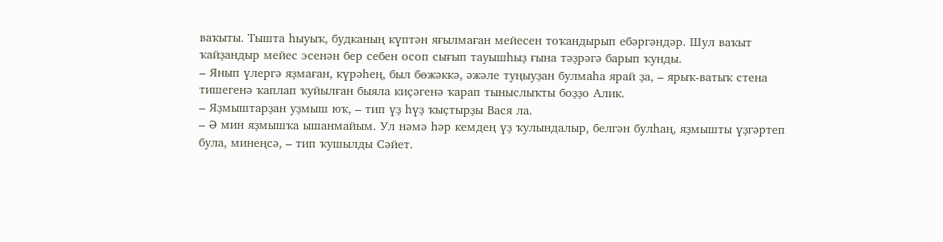ваҡыты. Тышта һыуыҡ, будканың күптән яғылмаған мейесен тоҡандырып ебәргәндәр. Шул ваҡыт ҡайҙандыр мейес эсенән бер себен осоп сығып тауышһыҙ ғына тәҙрәгә барып ҡунды.
– Янып үлергә яҙмаған, күрәһең, был бөжәккә, әжәле туңыуҙан булмаһа ярай ҙа, – ярыҡ-ватыҡ стена тишегенә ҡаплап ҡуйылған быяла киҫәгенә ҡарап тыныслыҡты боҙҙо Алик.
– Яҙмыштарҙан уҙмыш юҡ, – тип үҙ һүҙ ҡыҫтырҙы Вася ла.
– Ә мин яҙмышҡа ышанмайым. Ул нәмә һәр кемдең үҙ ҡулындалыр, белгән булһаң, яҙмышты үҙгәртеп була, минеңсә, – тип ҡушылды Сәйет.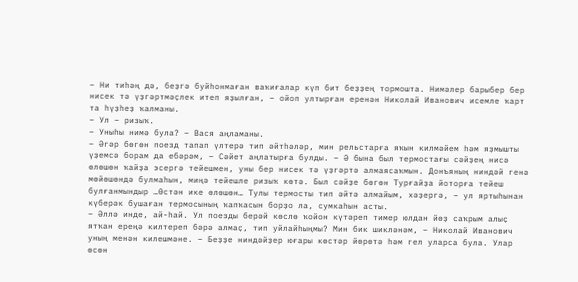– Ни тиһәң дә, беҙгә буйһонмаған ваҡиғалар күп бит беҙҙең тормошта. Нимәлер барыбер бер нисек тә үҙгәртмәҫлек итеп яҙылған, – ойоп ултырған еренән Николай Иванович исемле ҡарт та һүҙһеҙ ҡалманы.
– Ул – ризыҡ.
– Уныһы нимә була? – Вася аңламаны.
– Әгәр бөгөн поезд тапап үлтерә тип әйтһәләр, мин рельстарға яҡын килмәйем һәм яҙмышты үҙемсә борам да ебәрәм, – Сәйет аңлатырға булды. – Ә бына был термостағы сәйҙең нисә өлөшөн ҡайҙа эсергә тейешмен, уны бер нисек тә үҙгәртә алмаясаҡмын. Донъяның ниндәй генә мөйөшөндә булмаһын, миңә тейешле ризыҡ көтә. Был сәйҙе бөгөн Турғайҙа йоторға тейеш булғанмындыр …Өстән ике өлөшөн… Тулы термосты тип әйтә алмайым, хәҙергә, – ул яртыһынан күберәк бушаған термосының ҡапҡасын борҙо ла, сумкаһын асты.
– Әллә инде, ай-һай. Ул поезды берәй көслө ҡойон күтәреп тимер юлдан йөҙ саҡрым алыҫ ятҡан ереңә килтереп бәрә алмаҫ, тип уйлайһыңмы? Мин бик шикләнәм, – Николай Иванович уның менән килешмәне. – Беҙҙе ниндәйҙер юғары көстәр йөрөтә һәм гел уларса була. Улар өсөн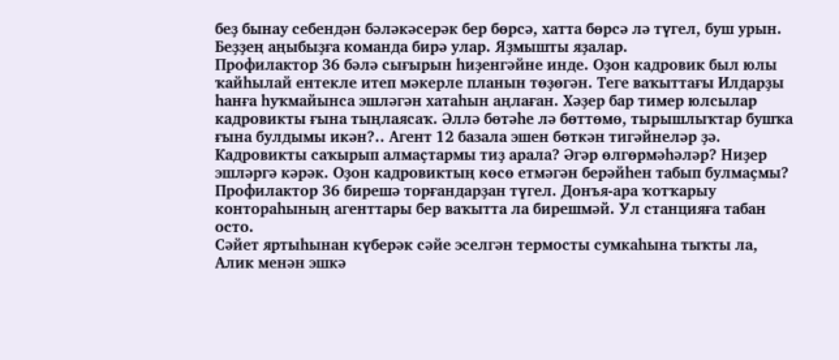беҙ бынау себендән бәләкәсерәк бер бөрсә, хатта бөрсә лә түгел, буш урын. Беҙҙең аңыбыҙға команда бирә улар. Яҙмышты яҙалар.
Профилактор 36 бәлә сығырын һиҙенгәйне инде. Оҙон кадровик был юлы ҡайһылай ентекле итеп мәкерле планын төҙөгән. Теге ваҡыттағы Илдарҙы һанға һуҡмайынса эшләгән хатаһын аңлаған. Хәҙер бар тимер юлсылар кадровикты ғына тыңлаясаҡ. Әллә бөтәһе лә бөттөмө, тырышлыҡтар бушҡа ғына булдымы икән?.. Агент 12 базала эшен бөткән тигәйнеләр ҙә. Кадровикты саҡырып алмаҫтармы тиҙ арала? Әгәр өлгөрмәһәләр? Ниҙер эшләргә кәрәк. Оҙон кадровиктың көсө етмәгән берәйһен табып булмаҫмы? Профилактор 36 бирешә торғандарҙан түгел. Донъя-ара ҡотҡарыу контораһының агенттары бер ваҡытта ла бирешмәй. Ул станцияға табан осто.
Сәйет яртыһынан күберәк сәйе эселгән термосты сумкаһына тыҡты ла, Алик менән эшкә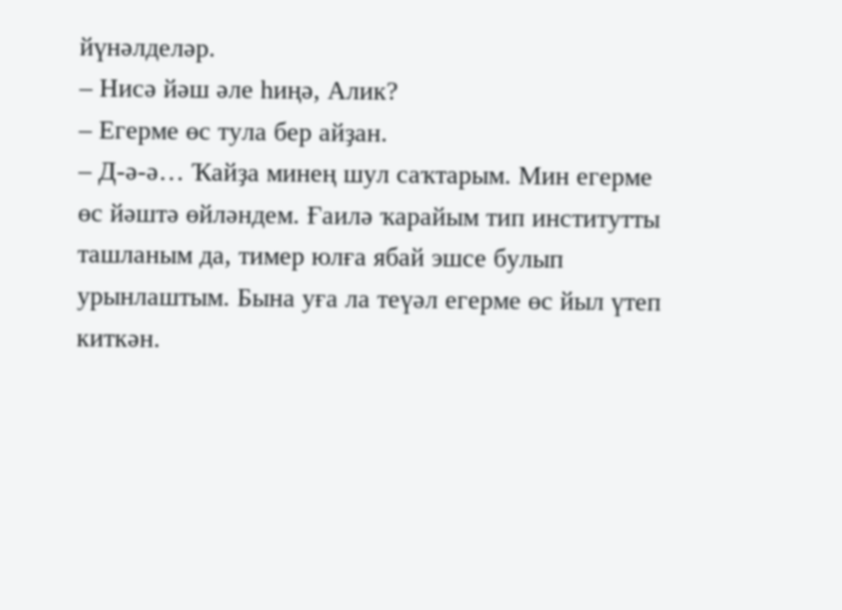йүнәлделәр.
– Нисә йәш әле һиңә, Алик?
– Егерме өс тула бер айҙан.
– Д-ә-ә… Ҡайҙа минең шул саҡтарым. Мин егерме өс йәштә өйләндем. Ғаилә ҡарайым тип институтты ташланым да, тимер юлға ябай эшсе булып урынлаштым. Бына уға ла теүәл егерме өс йыл үтеп киткән.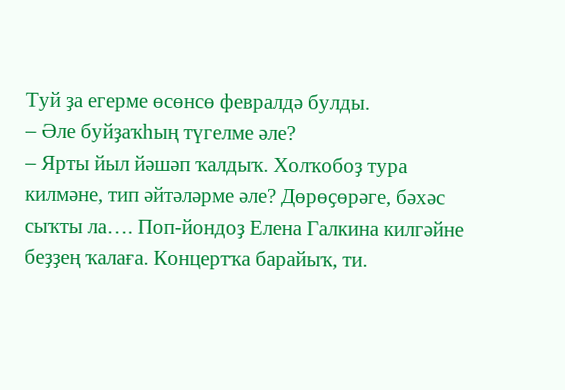Туй ҙа егерме өсөнсө февралдә булды.
– Әле буйҙаҡһың түгелме әле?
– Ярты йыл йәшәп ҡалдыҡ. Холҡобоҙ тура килмәне, тип әйтәләрме әле? Дөрөҫөрәге, бәхәс сыҡты ла…. Поп-йондоҙ Елена Галкина килгәйне беҙҙең ҡалаға. Концертҡа барайыҡ, ти.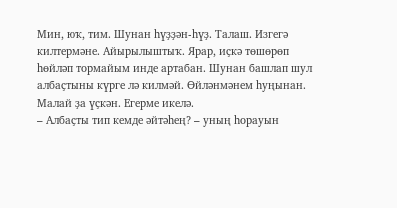Мин, юҡ, тим. Шунан һүҙҙән-һүҙ. Талаш. Изгегә килтермәне. Айырылыштыҡ. Ярар, иҫкә төшөрөп һөйләп тормайым инде артабан. Шунан башлап шул албаҫтыны күрге лә килмәй. Өйләнмәнем һуңынан. Малай ҙа үҫкән. Егерме икелә.
– Албаҫты тип кемде әйтәһең? – уның һорауын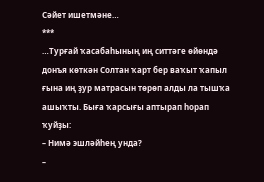Сәйет ишетмәне…
***
…Турғай ҡасабаһының иң ситтәге өйөндә донъя көткән Солтан ҡарт бер ваҡыт ҡапыл ғына иң ҙур матрасын төрөп алды ла тышҡа ашыҡты. Быға ҡарсығы аптырап һорап ҡуйҙы:
– Нимә эшләйһең унда?
–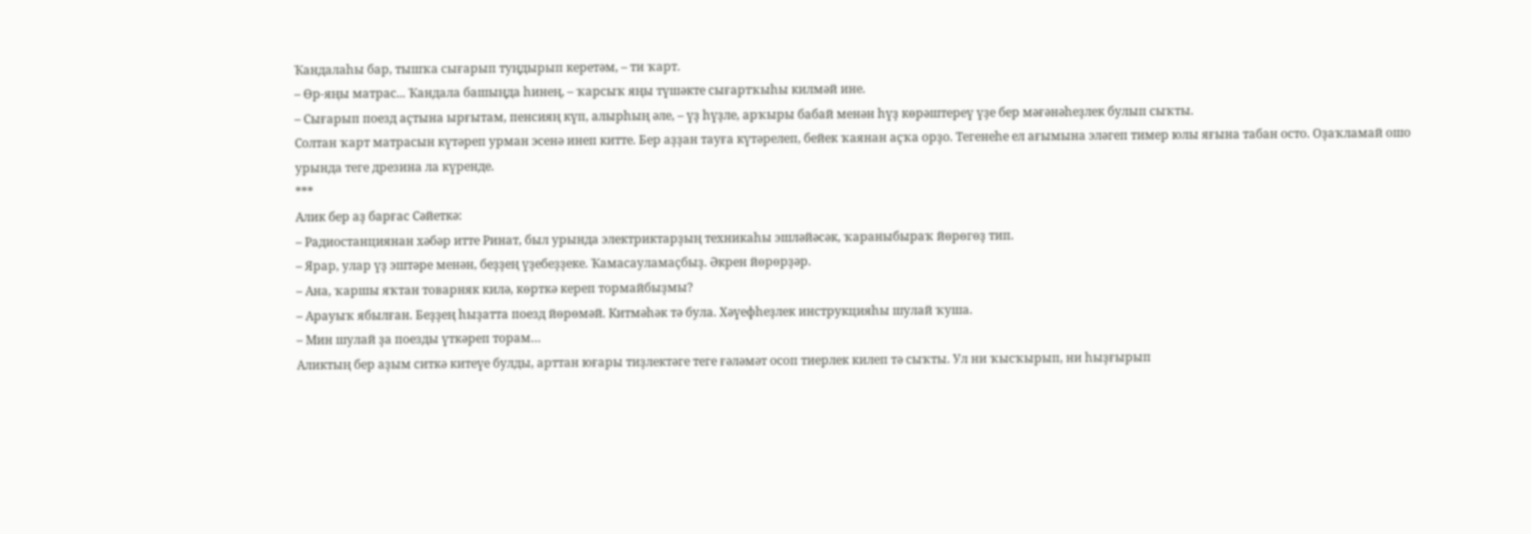Ҡандалаһы бар, тышҡа сығарып туңдырып керетәм, – ти ҡарт.
– Өр-яңы матрас... Ҡандала башыңда һинең, – ҡарсыҡ яңы түшәкте сығартҡыһы килмәй ине.
– Сығарып поезд аҫтына ырғытам, пенсияң күп, алырһың әле, – үҙ һүҙле, арҡыры бабай менән һүҙ көрәштереү үҙе бер мәғәнәһеҙлек булып сыҡты.
Солтан ҡарт матрасын күтәреп урман эсенә инеп китте. Бер аҙҙан тауға күтәрелеп, бейек ҡаянан аҫҡа орҙо. Тегенеһе ел ағымына эләгеп тимер юлы яғына табан осто. Оҙаҡламай ошо урында теге дрезина ла күренде.
***
Алик бер аҙ барғас Сәйеткә:
– Радиостанциянан хәбәр итте Ринат, был урында электриктарҙың техникаһы эшләйәсәк, ҡараныбыраҡ йөрөгөҙ тип.
– Ярар, улар үҙ эштәре менән, беҙҙең үҙебеҙҙеке. Ҡамасауламаҫбыҙ. Әкрен йөрөрҙәр.
– Ана, ҡаршы яҡтан товарняк килә, көрткә кереп тормайбыҙмы?
– Арауыҡ ябылған. Беҙҙең һыҙатта поезд йөрөмәй. Китмәһәк тә була. Хәүефһеҙлек инструкцияһы шулай ҡуша.
– Мин шулай ҙа поезды үткәреп торам…
Аликтың бер аҙым ситкә китеүе булды, арттан юғары тиҙлектәге теге ғәләмәт осоп тиерлек килеп тә сыҡты. Ул ни ҡысҡырып, ни һыҙғырып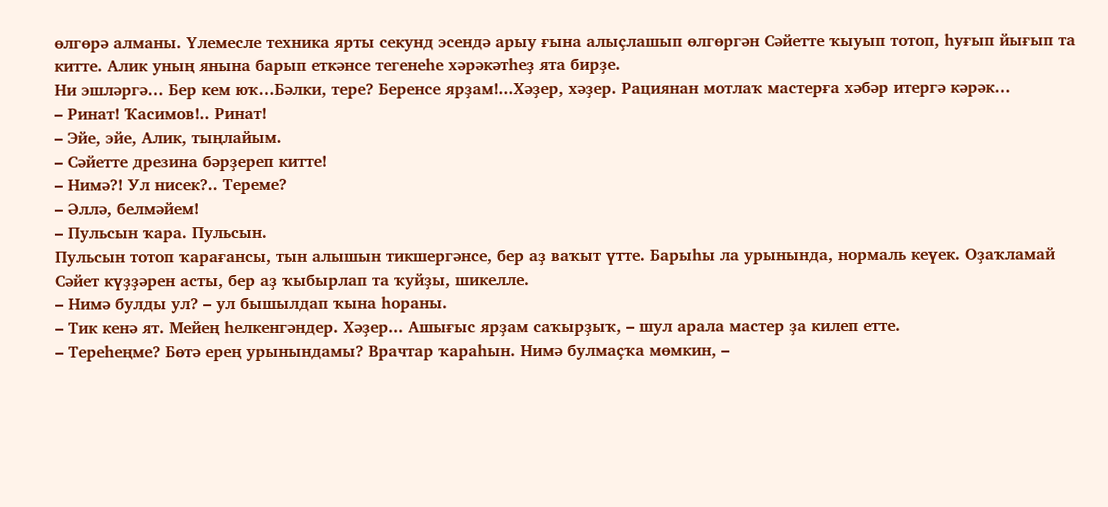өлгөрә алманы. Үлемесле техника ярты секунд эсендә арыу ғына алыҫлашып өлгөргән Сәйетте ҡыуып тотоп, һуғып йығып та китте. Алик уның янына барып еткәнсе тегенеһе хәрәкәтһеҙ ята бирҙе.
Ни эшләргә… Бер кем юҡ…Бәлки, тере? Беренсе ярҙам!...Хәҙер, хәҙер. Рациянан мотлаҡ мастерға хәбәр итергә кәрәк…
– Ринат! Ҡасимов!.. Ринат!
– Эйе, эйе, Алик, тыңлайым.
– Сәйетте дрезина бәрҙереп китте!
– Нимә?! Ул нисек?.. Тереме?
– Әллә, белмәйем!
– Пульсын ҡара. Пульсын.
Пульсын тотоп ҡарағансы, тын алышын тикшергәнсе, бер аҙ ваҡыт үтте. Барыһы ла урынында, нормаль кеүек. Оҙаҡламай Сәйет күҙҙәрен асты, бер аҙ ҡыбырлап та ҡуйҙы, шикелле.
– Нимә булды ул? – ул бышылдап ҡына һораны.
– Тик кенә ят. Мейең һелкенгәндер. Хәҙер... Ашығыс ярҙам саҡырҙыҡ, – шул арала мастер ҙа килеп етте.
– Тереһеңме? Бөтә ерең урынындамы? Врачтар ҡараһын. Нимә булмаҫҡа мөмкин, –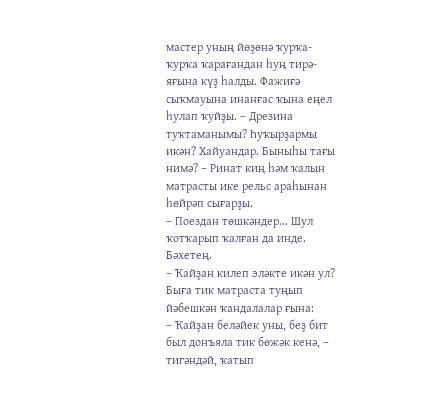мастер уның йөҙөнә ҡурҡа-ҡурҡа ҡарағандан һуң тирә-яғына күҙ һалды. Фажиғә сыҡмауына инанғас ҡына еңел һулап ҡуйҙы. – Дрезина туҡтаманымы? Һуҡырҙармы икән? Хайуандар. Быныһы тағы нимә? – Ринат киң һәм ҡалын матрасты ике рельс араһынан һөйрәп сығарҙы.
– Поездан төшкәндер... Шул ҡотҡарып ҡалған да инде. Бәхетең.
– Ҡайҙан килеп эләкте икән ул?
Быға тик матраста туңып йәбешкән ҡандалалар ғына:
– Ҡайҙан беләйек уны, беҙ бит был донъяла тик бөжәк кенә, – тигәндәй, ҡатып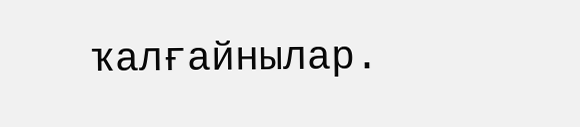ҡалғайнылар.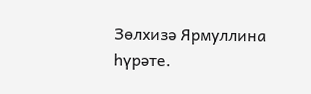Зөлхизә Ярмуллина һүрәте.